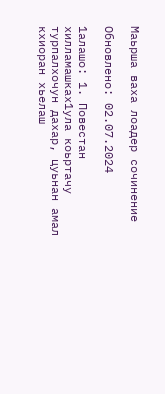Маьрша ваха лоадер сочинение

Обновлено: 02.07.2024

1алашо: 1. Повестан хилламашках1ула коьртачу турпалхочун дахар, цуьнан амал кхиоран хьелаш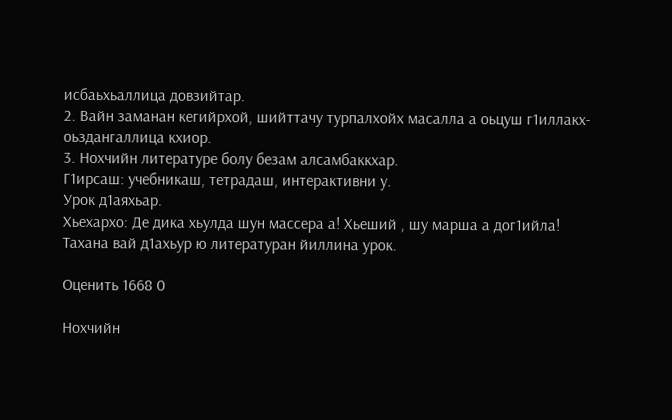исбаьхьаллица довзийтар.
2. Вайн заманан кегийрхой, шийттачу турпалхойх масалла а оьцуш г1иллакх-оьздангаллица кхиор.
3. Нохчийн литературе болу безам алсамбаккхар.
Г1ирсаш: учебникаш, тетрадаш, интерактивни у.
Урок д1аяхьар.
Хьехархо: Де дика хьулда шун массера а! Хьеший , шу марша а дог1ийла!
Тахана вай д1ахьур ю литературан йиллина урок.

Оценить 1668 0

Нохчийн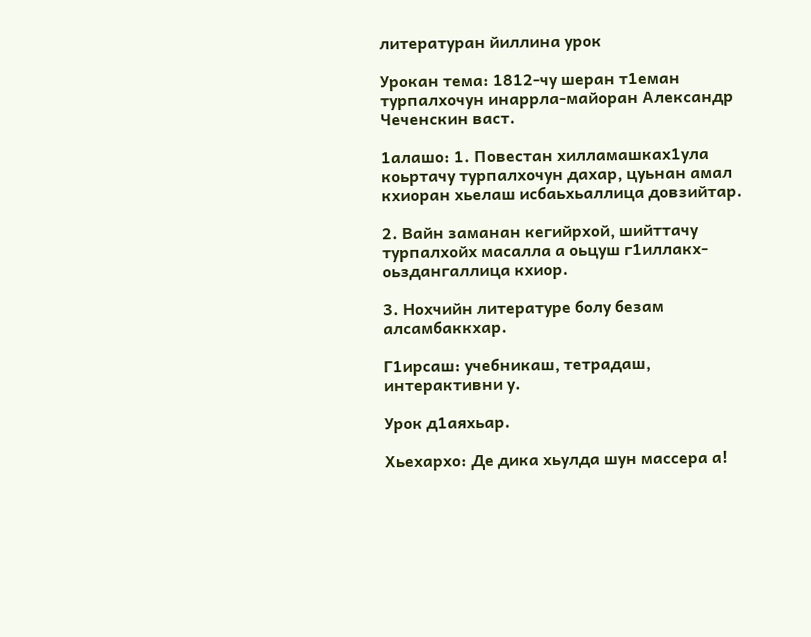литературан йиллина урок

Урокан тема: 1812-чу шеран т1еман турпалхочун инаррла-майоран Александр Чеченскин васт.

1алашо: 1. Повестан хилламашках1ула коьртачу турпалхочун дахар, цуьнан амал кхиоран хьелаш исбаьхьаллица довзийтар.

2. Вайн заманан кегийрхой, шийттачу турпалхойх масалла а оьцуш г1иллакх-оьздангаллица кхиор.

3. Нохчийн литературе болу безам алсамбаккхар.

Г1ирсаш: учебникаш, тетрадаш, интерактивни у.

Урок д1аяхьар.

Хьехархо: Де дика хьулда шун массера а!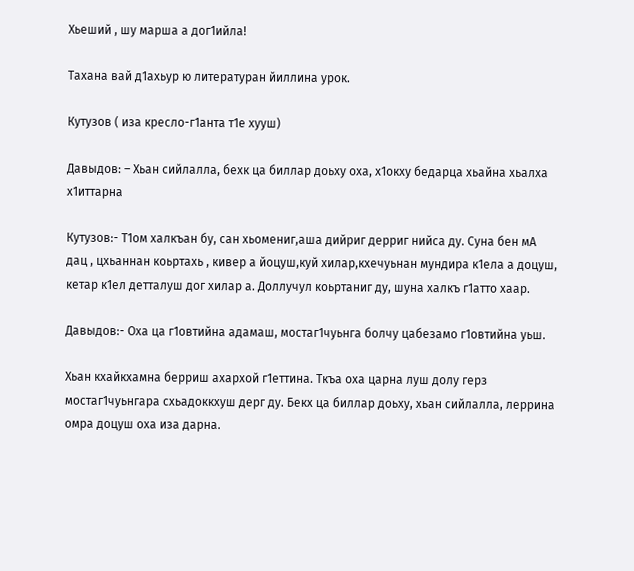Хьеший , шу марша а дог1ийла!

Тахана вай д1ахьур ю литературан йиллина урок.

Кутузов ( иза кресло-г1анта т1е хууш)

Давыдов: – Хьан сийлалла, бехк ца биллар доьху оха, х1окху бедарца хьайна хьалха х1иттарна

Кутузов:- Т1ом халкъан бу, сан хьомениг,аша дийриг дерриг нийса ду. Суна бен мА дац , цхьаннан коьртахь , кивер а йоцуш,куй хилар,кхечуьнан мундира к1ела а доцуш, кетар к1ел детталуш дог хилар а. Доллучул коьртаниг ду, шуна халкъ г1атто хаар.

Давыдов:- Оха ца г1овтийна адамаш, мостаг1чуьнга болчу цабезамо г1овтийна уьш.

Хьан кхайкхамна берриш ахархой г1еттина. Ткъа оха царна луш долу герз мостаг1чуьнгара схьадоккхуш дерг ду. Бекх ца биллар доьху, хьан сийлалла, леррина омра доцуш оха иза дарна.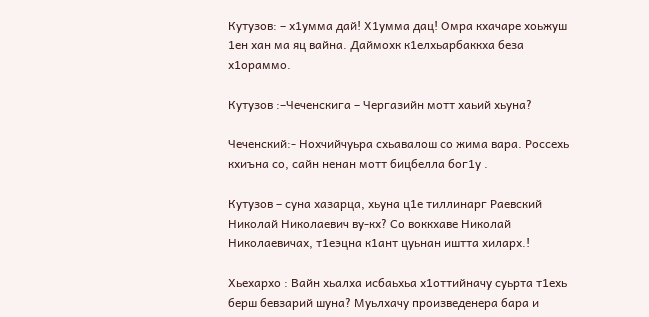Кутузов: – х1умма дай! Х1умма дац! Омра кхачаре хоьжуш 1ен хан ма яц вайна. Даймохк к1елхьарбаккха беза х1ораммо.

Кутузов :–Чеченскига – Чергазийн мотт хаьий хьуна?

Чеченский:- Нохчийчуьра схьавалош со жима вара. Россехь кхиъна со, сайн ненан мотт бицбелла бог1у .

Кутузов – суна хазарца, хьуна ц1е тиллинарг Раевский Николай Николаевич ву-кх? Со воккхаве Николай Николаевичах, т1еэцна к1ант цуьнан иштта хиларх.!

Хьехархо : Вайн хьалха исбаьхьа х1оттийначу суьрта т1ехь берш бевзарий шуна? Муьлхачу произведенера бара и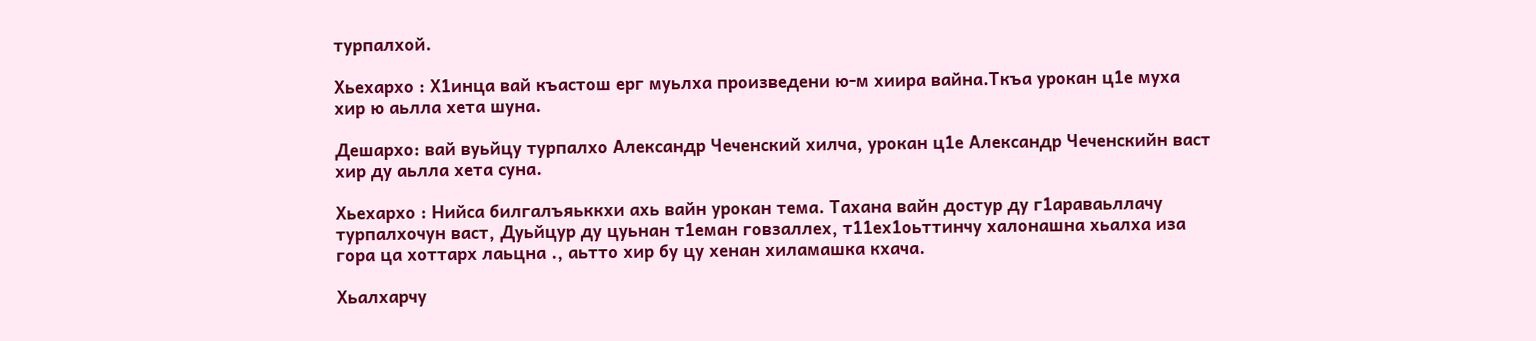турпалхой.

Хьехархо : Х1инца вай къастош ерг муьлха произведени ю-м хиира вайна.Ткъа урокан ц1е муха хир ю аьлла хета шуна.

Дешархо: вай вуьйцу турпалхо Александр Чеченский хилча, урокан ц1е Александр Чеченскийн васт хир ду аьлла хета суна.

Хьехархо : Нийса билгалъяьккхи ахь вайн урокан тема. Тахана вайн достур ду г1араваьллачу турпалхочун васт, Дуьйцур ду цуьнан т1еман говзаллех, т11ех1оьттинчу халонашна хьалха иза гора ца хоттарх лаьцна ., аьтто хир бу цу хенан хиламашка кхача.

Хьалхарчу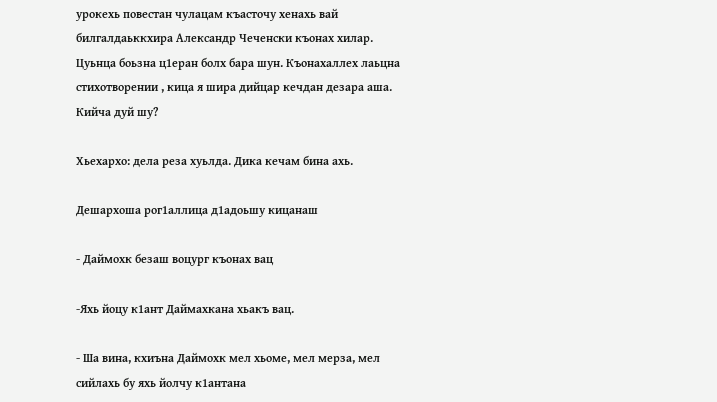урокехь повестан чулацам къасточу хенахь вай билгалдаьккхира Александр Чеченски къонах хилар. Цуьнца боьзна ц1еран болх бара шун. Къонахаллех лаьцна стихотворении , кица я шира дийцар кечдан дезара аша. Кийча дуй шу?

Хьехархо: дела реза хуьлда. Дика кечам бина ахь.

Дешархоша рог1аллица д1адоьшу кицанаш

- Даймохк безаш воцург къонах вац

-Яхь йоцу к1ант Даймахкана хьакъ вац.

- Ша вина, кхиъна Даймохк мел хьоме, мел мерза, мел сийлахь бу яхь йолчу к1антана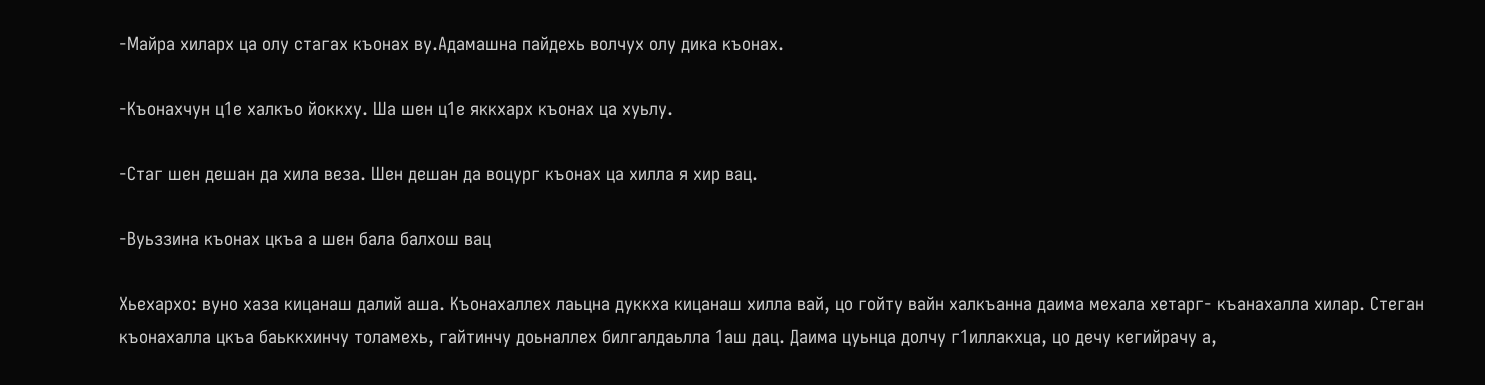-Майра хиларх ца олу стагах къонах ву.Адамашна пайдехь волчух олу дика къонах.

-Къонахчун ц1е халкъо йоккху. Ша шен ц1е яккхарх къонах ца хуьлу.

-Стаг шен дешан да хила веза. Шен дешан да воцург къонах ца хилла я хир вац.

-Вуьззина къонах цкъа а шен бала балхош вац

Хьехархо: вуно хаза кицанаш далий аша. Къонахаллех лаьцна дуккха кицанаш хилла вай, цо гойту вайн халкъанна даима мехала хетарг- къанахалла хилар. Стеган къонахалла цкъа баьккхинчу толамехь, гайтинчу доьналлех билгалдаьлла 1аш дац. Даима цуьнца долчу г1иллакхца, цо дечу кегийрачу а,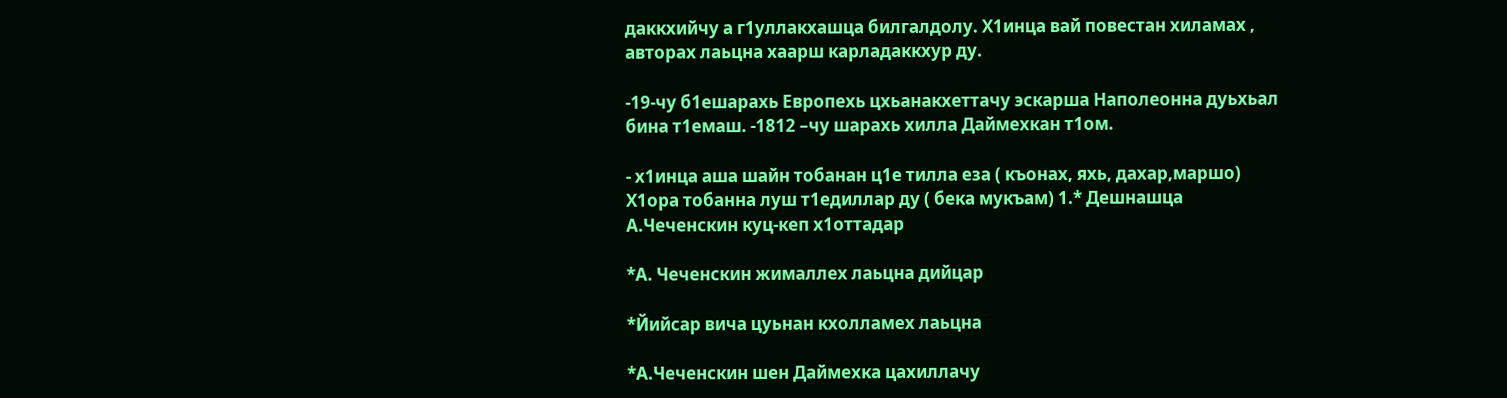даккхийчу а г1уллакхашца билгалдолу. Х1инца вай повестан хиламах , авторах лаьцна хаарш карладаккхур ду.

-19-чу б1ешарахь Европехь цхьанакхеттачу эскарша Наполеонна дуьхьал бина т1емаш. -1812 –чу шарахь хилла Даймехкан т1ом.

- х1инца аша шайн тобанан ц1е тилла еза ( къонах, яхь, дахар,маршо) Х1ора тобанна луш т1едиллар ду ( бека мукъам) 1.* Дешнашца А.Чеченскин куц-кеп х1оттадар

*А. Чеченскин жималлех лаьцна дийцар

*Йийсар вича цуьнан кхолламех лаьцна

*А.Чеченскин шен Даймехка цахиллачу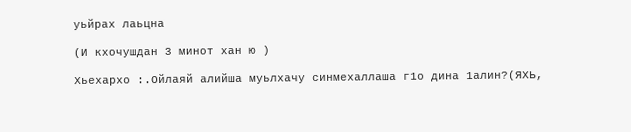уьйрах лаьцна

(И кхочушдан 3 минот хан ю )

Хьехархо :.Ойлаяй алийша муьлхачу синмехаллаша г1о дина 1алин?(ЯХЬ,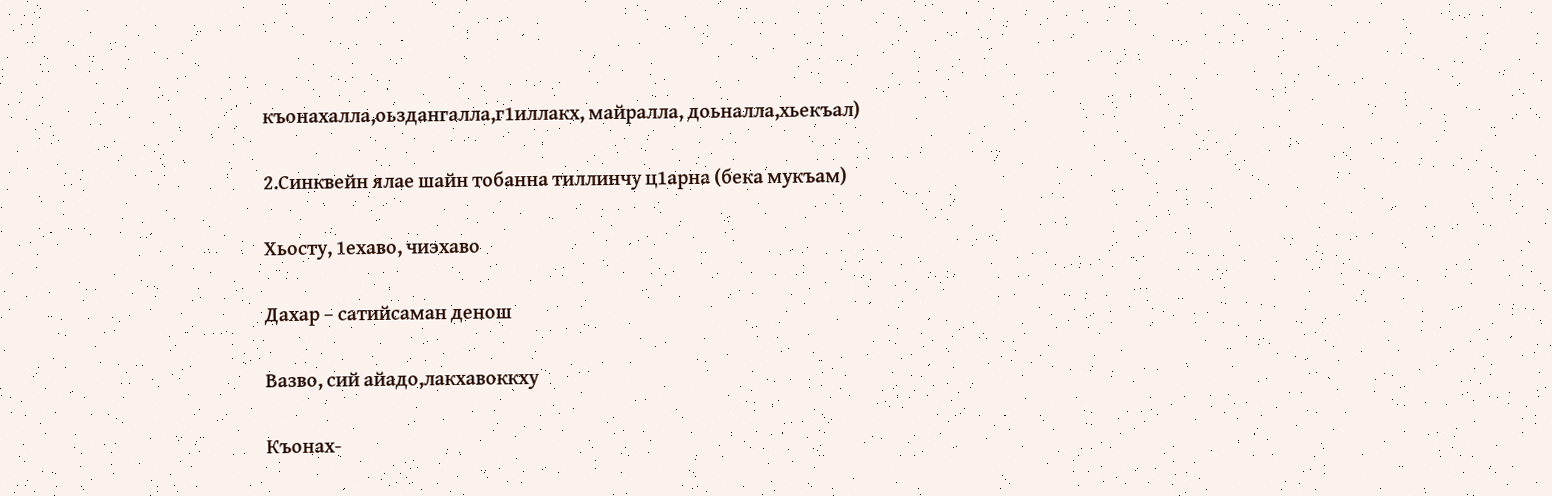къонахалла,оьздангалла,г1иллакх, майралла, доьналла,хьекъал)

2.Синквейн ялае шайн тобанна тиллинчу ц1арна (бека мукъам)

Хьосту, 1ехаво, чиэхаво

Дахар – сатийсаман денош

Вазво, сий айадо,лакхавоккху

Къонах-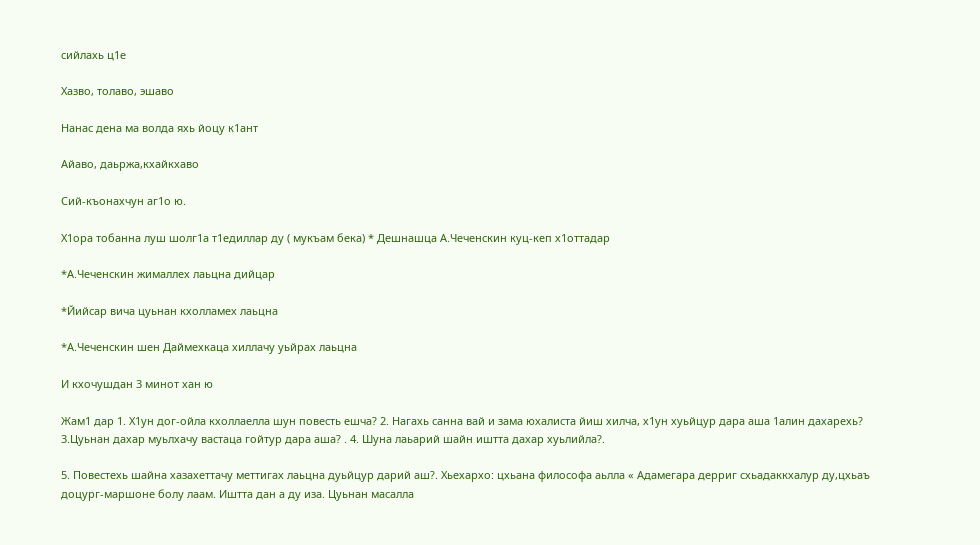сийлахь ц1е

Хазво, толаво, эшаво

Нанас дена ма волда яхь йоцу к1ант

Айаво, даьржа,кхайкхаво

Сий-къонахчун аг1о ю.

Х1ора тобанна луш шолг1а т1едиллар ду ( мукъам бека) * Дешнашца А.Чеченскин куц-кеп х1оттадар

*А.Чеченскин жималлех лаьцна дийцар

*Йийсар вича цуьнан кхолламех лаьцна

*А.Чеченскин шен Даймехкаца хиллачу уьйрах лаьцна

И кхочушдан 3 минот хан ю

Жам1 дар 1. Х1ун дог-ойла кхоллаелла шун повесть ешча? 2. Нагахь санна вай и зама юхалиста йиш хилча, х1ун хуьйцур дара аша 1алин дахарехь? 3.Цуьнан дахар муьлхачу вастаца гойтур дара аша? . 4. Шуна лаьарий шайн иштта дахар хуьлийла?.

5. Повестехь шайна хазахеттачу меттигах лаьцна дуьйцур дарий аш?. Хьехархо: цхьана философа аьлла « Адамегара дерриг схьадаккхалур ду,цхьаъ доцург-маршоне болу лаам. Иштта дан а ду иза. Цуьнан масалла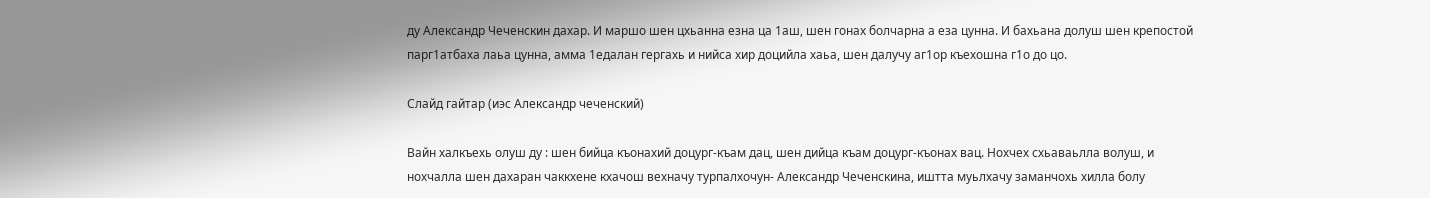ду Александр Чеченскин дахар. И маршо шен цхьанна езна ца 1аш, шен гонах болчарна а еза цунна. И бахьана долуш шен крепостой парг1атбаха лаьа цунна, амма 1едалан гергахь и нийса хир доцийла хаьа, шен далучу аг1ор къехошна г1о до цо.

Слайд гайтар (иэс Александр чеченский)

Вайн халкъехь олуш ду : шен бийца къонахий доцург-къам дац, шен дийца къам доцург-къонах вац. Нохчех схьаваьлла волуш, и нохчалла шен дахаран чаккхене кхачош вехначу турпалхочун- Александр Чеченскина, иштта муьлхачу заманчохь хилла болу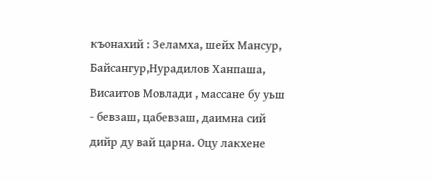къонахий : Зеламха, шейх Мансур, Байсангур,Нурадилов Ханпаша, Висаитов Мовлади , массане бу уьш - бевзаш, цабевзаш, даимна сий дийр ду вай царна. Оцу лакхене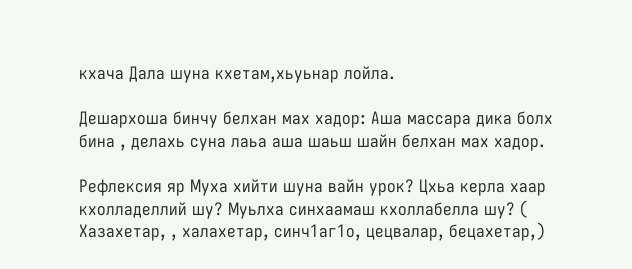кхача Дала шуна кхетам,хьуьнар лойла.

Дешархоша бинчу белхан мах хадор: Аша массара дика болх бина , делахь суна лаьа аша шаьш шайн белхан мах хадор.

Рефлексия яр Муха хийти шуна вайн урок? Цхьа керла хаар кхолладеллий шу? Муьлха синхаамаш кхоллабелла шу? ( Хазахетар, , халахетар, синч1аг1о, цецвалар, бецахетар,)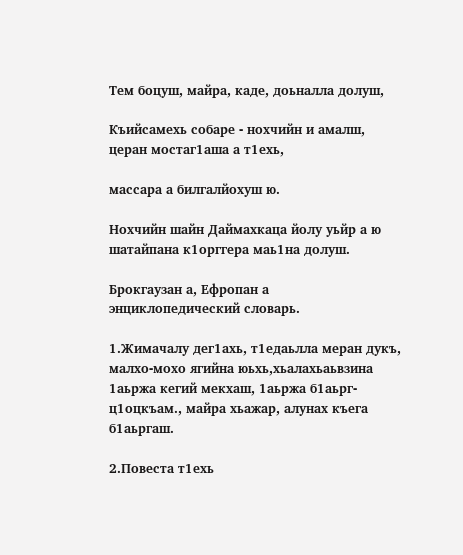Тем боцуш, майра, каде, доьналла долуш,

Къийсамехь собаре - нохчийн и амалш, церан мостаг1аша а т1ехь,

массара а билгалйохуш ю.

Нохчийн шайн Даймахкаца йолу уьйр а ю шатайпана к1орггера маь1на долуш.

Брокгаузан а, Ефропан а энциклопедический словарь.

1.Жимачалу дег1ахь, т1едаьлла меран дукъ, малхо-мохо ягийна юьхь,хьалахьаьвзина 1аьржа кегий мекхаш, 1аьржа б1аьрг- ц1оцкъам., майра хьажар, алунах къега б1аьргаш.

2.Повеста т1ехь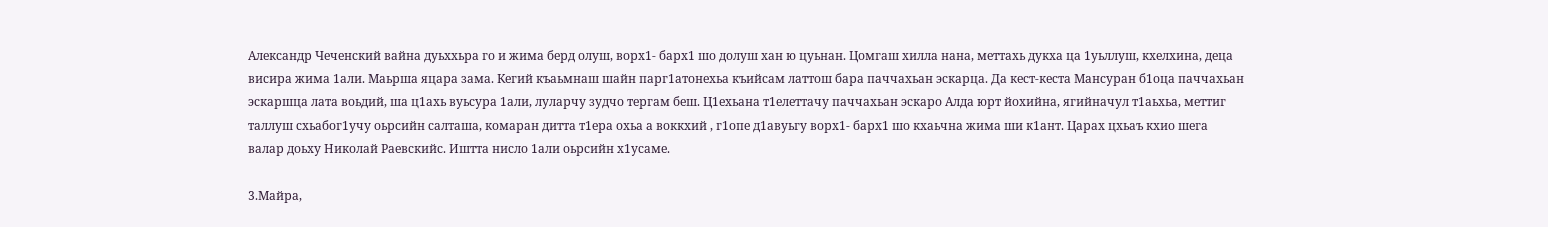Александр Чеченский вайна дуьххьра го и жима берд олуш, ворх1- барх1 шо долуш хан ю цуьнан. Цомгаш хилла нана, меттахь дукха ца 1уьллуш, кхелхина, деца висира жима 1али. Маьрша яцара зама. Кегий къаьмнаш шайн парг1атонехьа къийсам латтош бара паччахьан эскарца. Да кест-кеста Мансуран б1оца паччахьан эскаршца лата воьдий, ша ц1ахь вуьсура 1али, луларчу зудчо тергам беш. Ц1ехьана т1елеттачу паччахьан эскаро Алда юрт йохийна, ягийначул т1аьхьа, меттиг таллуш схьабог1учу оьрсийн салташа, комаран дитта т1ера охьа а воккхий , г1опе д1авуьгу ворх1- барх1 шо кхаьчна жима ши к1ант. Царах цхьаъ кхио шега валар доьху Николай Раевскийс. Иштта нисло 1али оьрсийн х1усаме.

3.Майра,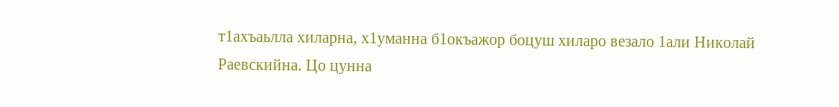т1ахъаьлла хиларна, х1уманна б1окъажор боцуш хиларо везало 1али Николай Раевскийна. Цо цунна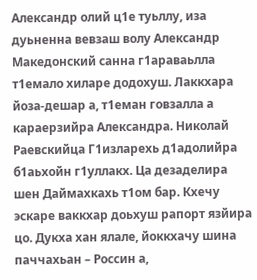Александр олий ц1е туьллу, иза дуьненна вевзаш волу Александр Македонский санна г1араваьлла т1емало хиларе додохуш. Лаккхара йоза-дешар а, т1еман говзалла а караерзийра Александра. Николай Раевскийца Г1изларехь д1адолийра б1аьхойн г1уллакх. Ца дезаделира шен Даймахкахь т1ом бар. Кхечу эскаре ваккхар доьхуш рапорт язйира цо. Дукха хан ялале, йоккхачу шина паччахьан – Россин а,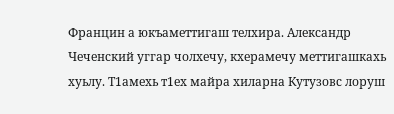Францин а юкъаметтигаш телхира. Александр Чеченский уггар чолхечу, кхерамечу меттигашкахь хуьлу. Т1амехь т1ех майра хиларна Кутузовс лоруш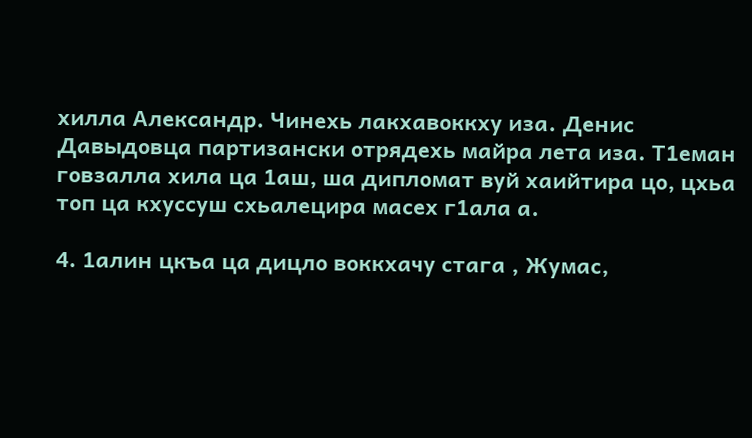хилла Александр. Чинехь лакхавоккху иза. Денис Давыдовца партизански отрядехь майра лета иза. Т1еман говзалла хила ца 1аш, ша дипломат вуй хаийтира цо, цхьа топ ца кхуссуш схьалецира масех г1ала а.

4. 1алин цкъа ца дицло воккхачу стага , Жумас,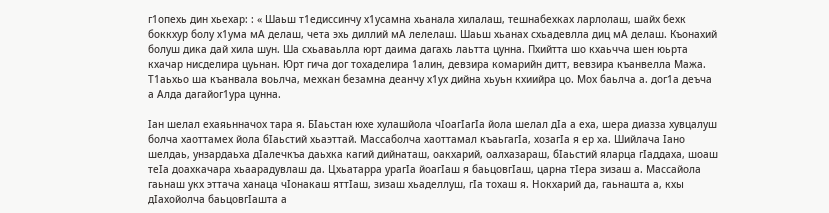г1опехь дин хьехар: : « Шаьш т1едиссинчу х1усамна хьанала хилалаш, тешнабехках ларлолаш, шайх бехк боккхур болу х1ума мА делаш, чета эхь диллий мА лелелаш. Шаьш хьанах схьадевлла диц мА делаш. Къонахий болуш дика дай хила шун. Ша схьаваьлла юрт даима дагахь лаьтта цунна. Пхийтта шо кхаьчча шен юьрта кхачар нисделира цуьнан. Юрт гича дог тохаделира 1алин, девзира комарийн дитт, вевзира къанвелла Мажа. Т1аьхьо ша къанвала воьлча, мехкан безамна деанчу х1ух дийна хьуьн кхиийра цо. Мох баьлча а. дог1а деъча а Алда дагайог1ура цунна.

Iан шелал ехаяьнначох тара я. БIаьстан юхе хулашйола чIоагIагIа йола шелал дIа а еха, шера диазза хувцалуш болча хаоттамех йола бIаьстий хьаэттай. Массаболча хаоттамал къаьгагIа, хозагIа я ер ха. Шийлача Iано шелдаь, унзардаьха дIалечкъа даьхка кагий дийнаташ, оакхарий, оалхазараш, бIаьстий яларца гIаддаха, шоаш теIа доахкачара хьаарадувлаш да. Цхьатарра урагIа йоагIаш я баьцовгIаш, царна тIера зизаш а. Массайола гаьнаш укх эттача ханаца чIонакаш яттIаш, зизаш хьаделлуш, гIа тохаш я. Нокхарий да, гаьнашта а, кхы дIахойолча баьцовгIашта а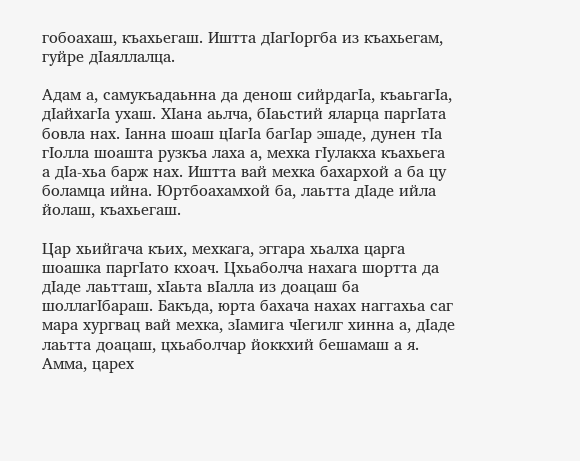гобоахаш, къахьегаш. Иштта дIагIоргба из къахьегам, гуйре дIаяллалца.

Адам а, самукъадаьнна да денош сийрдагIа, къаьгагIа, дIайхагIа ухаш. ХIана аьлча, бIаьстий яларца паргIата бовла нах. Iанна шоаш цIагIа багIар эшаде, дунен тIа гIолла шоашта рузкъа лаха а, мехка гIулакха къахьега а дIа-хьа барж нах. Иштта вай мехка бахархой а ба цу боламца ийна. Юртбоахамхой ба, лаьтта дIаде ийла йолаш, къахьегаш.

Цар хьийгача къих, мехкага, эггара хьалха царга шоашка паргIато кхоач. Цхьаболча нахага шортта да дIаде лаьтташ, хIаьта вIалла из доацаш ба шоллагIбараш. Бакъда, юрта бахача нахах наггахьа саг мара хургвац вай мехка, зIамига чIегилг хинна а, дIаде лаьтта доацаш, цхьаболчар йоккхий бешамаш а я. Амма, царех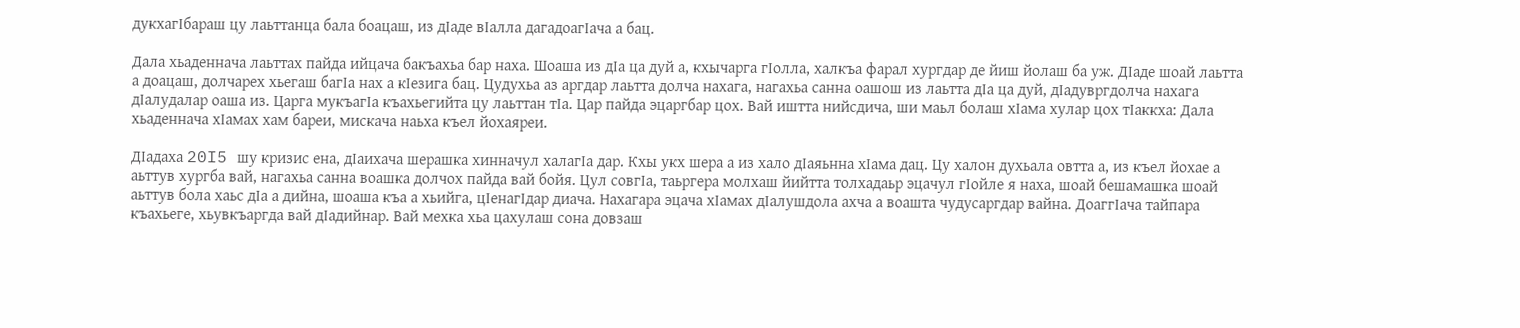дукхагIбараш цу лаьттанца бала боацаш, из дIаде вIалла дагадоагIача а бац.

Дала хьаденнача лаьттах пайда ийцача бакъахьа бар наха. Шоаша из дIа ца дуй а, кхычарга гIолла, халкъа фарал хургдар де йиш йолаш ба уж. ДIаде шоай лаьтта а доацаш, долчарех хьегаш багIа нах а кIезига бац. Цудухьа аз аргдар лаьтта долча нахага, нагахьа санна оашош из лаьтта дIа ца дуй, дIадувргдолча нахага дIалудалар оаша из. Царга мукъагIа къахьегийта цу лаьттан тIа. Цар пайда эцаргбар цох. Вай иштта нийсдича, ши маьл болаш хIама хулар цох тIаккха: Дала хьаденнача хIамах хам бареи, мискача наьха къел йохаяреи.

ДIадаха 20I5 шу кризис ена, дIаихача шерашка хинначул халагIа дар. Кхы укх шера а из хало дIаяьнна хIама дац. Цу халон духьала овтта а, из къел йохае а аьттув хургба вай, нагахьа санна воашка долчох пайда вай бойя. Цул совгIа, таьргера молхаш йийтта толхадаьр эцачул гIойле я наха, шоай бешамашка шоай аьттув бола хаьс дIа а дийна, шоаша къа а хьийга, цIенагIдар диача. Нахагара эцача хIамах дIалушдола ахча а воашта чудусаргдар вайна. ДоаггIача тайпара къахьеге, хьувкъаргда вай дIадийнар. Вай мехка хьа цахулаш сона довзаш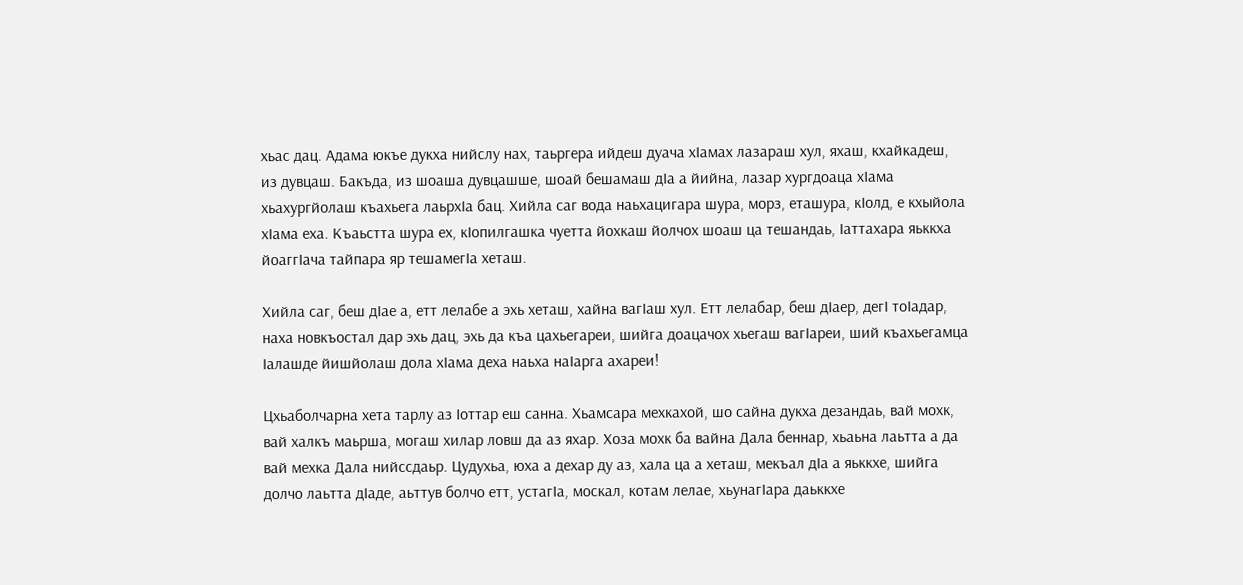хьас дац. Адама юкъе дукха нийслу нах, таьргера ийдеш дуача хIамах лазараш хул, яхаш, кхайкадеш, из дувцаш. Бакъда, из шоаша дувцашше, шоай бешамаш дIа а йийна, лазар хургдоаца хIама хьахургйолаш къахьега лаьрхIа бац. Хийла саг вода наьхацигара шура, морз, еташура, кIолд, е кхыйола хIама еха. Къаьстта шура ех, кIопилгашка чуетта йохкаш йолчох шоаш ца тешандаь, Iаттахара яьккха йоаггIача тайпара яр тешамегIа хеташ.

Хийла саг, беш дIае а, етт лелабе а эхь хеташ, хайна вагIаш хул. Етт лелабар, беш дIаер, дегI тоIадар, наха новкъостал дар эхь дац, эхь да къа цахьегареи, шийга доацачох хьегаш вагIареи, ший къахьегамца Iалашде йишйолаш дола хIама деха наьха наIарга ахареи!

Цхьаболчарна хета тарлу аз Iоттар еш санна. Хьамсара мехкахой, шо сайна дукха дезандаь, вай мохк, вай халкъ маьрша, могаш хилар ловш да аз яхар. Хоза мохк ба вайна Дала беннар, хьаьна лаьтта а да вай мехка Дала нийссдаьр. Цудухьа, юха а дехар ду аз, хала ца а хеташ, мекъал дIа а яьккхе, шийга долчо лаьтта дIаде, аьттув болчо етт, устагIа, москал, котам лелае, хьунагIара даьккхе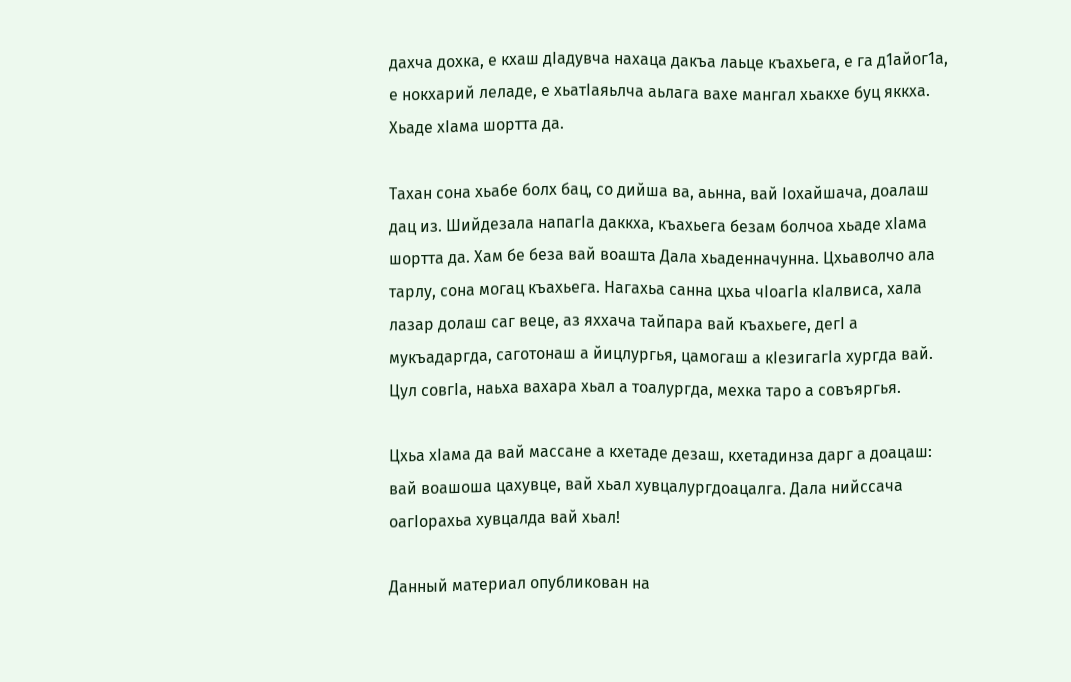дахча дохка, е кхаш дIадувча нахаца дакъа лаьце къахьега, е га д1айог1а, е нокхарий леладе, е хьатIаяьлча аьлага вахе мангал хьакхе буц яккха. Хьаде хIама шортта да.

Тахан сона хьабе болх бац, со дийша ва, аьнна, вай Iохайшача, доалаш дац из. Шийдезала напагIа даккха, къахьега безам болчоа хьаде хIама шортта да. Хам бе беза вай воашта Дала хьаденначунна. Цхьаволчо ала тарлу, сона могац къахьега. Нагахьа санна цхьа чIоагIа кIалвиса, хала лазар долаш саг веце, аз яххача тайпара вай къахьеге, дегI а мукъадаргда, саготонаш а йицлургья, цамогаш а кIезигагIа хургда вай. Цул совгIа, наьха вахара хьал а тоалургда, мехка таро а совъяргья.

Цхьа хIама да вай массане а кхетаде дезаш, кхетадинза дарг а доацаш: вай воашоша цахувце, вай хьал хувцалургдоацалга. Дала нийссача оагIорахьа хувцалда вай хьал!

Данный материал опубликован на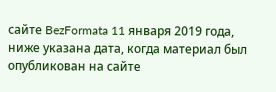сайте BezFormata 11 января 2019 года,
ниже указана дата, когда материал был опубликован на сайте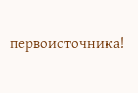первоисточника!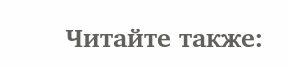Читайте также: